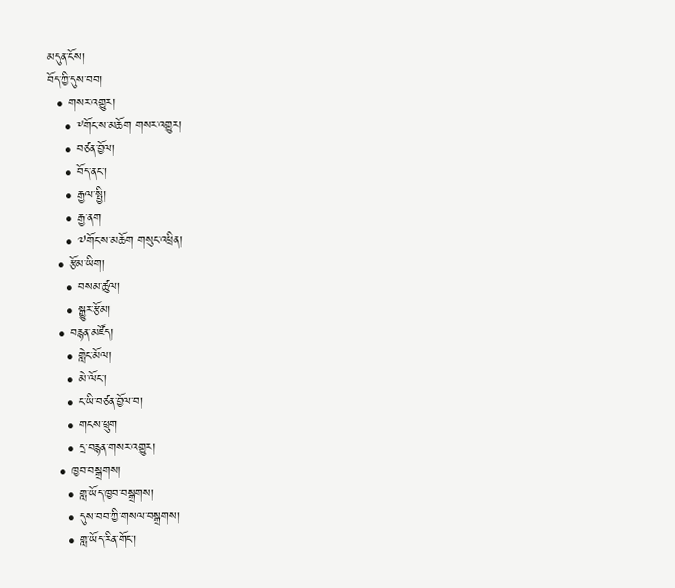མདུན་ངོས།
བོད་ཀྱི་དུས་བབ།
  • གསར་འགྱུར།
    • ༸གོང་ས་མཆོག གསར་འགྱུར།
    • བཙན་བྱོལ།
    • བོད་ནང་།
    • རྒྱལ་སྤྱི།
    • རྒྱ་ནག
    • ༧གོང་ས་མཆོག གསུང་འཕྲིན།
  • རྩོམ་ཡིག།
    • བསམ་ཚུལ།
    • སྒྱུར་རྩོམ།
  • བརྙན་མཛོད།
    • གླེང་མོལ།
    • མེ་ལོང་།
    • ང་ཡི་བཙན་བྱོལ་བ།
    • གངས་ཕྲུག
    • དྲ་བརྙན་གསར་འགྱུར།
  • ཁྱབ་བསྒྲགས།
    • གླ་ཡོད་ཁྱབ་བསྒྲགས།
    • དུས་བབ་ཀྱི་གསལ་བསྒྲགས།
    • གླ་ཡོད་རིན་གོང་།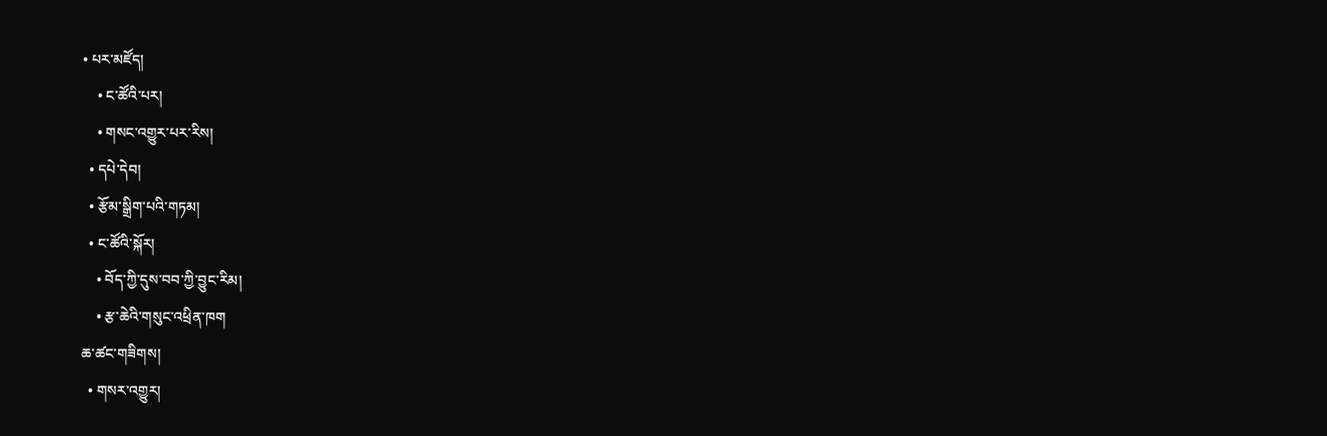• པར་མཛོད།
    • ང་ཚོའི་པར།
    • གསང་འགྱུར་པར་རིས།
  • དཔེ་དེབ།
  • རྩོམ་སྒྲིག་པའི་གཏམ།
  • ང་ཚོའི་སྐོར།
    • བོད་ཀྱི་དུས་བབ་ཀྱི་བྱུང་རིམ།
    • རྩ་ཆེའི་གསུང་འཕྲིན་ཁག
ཆ་ཚང་གཟིགས།
  • གསར་འགྱུར།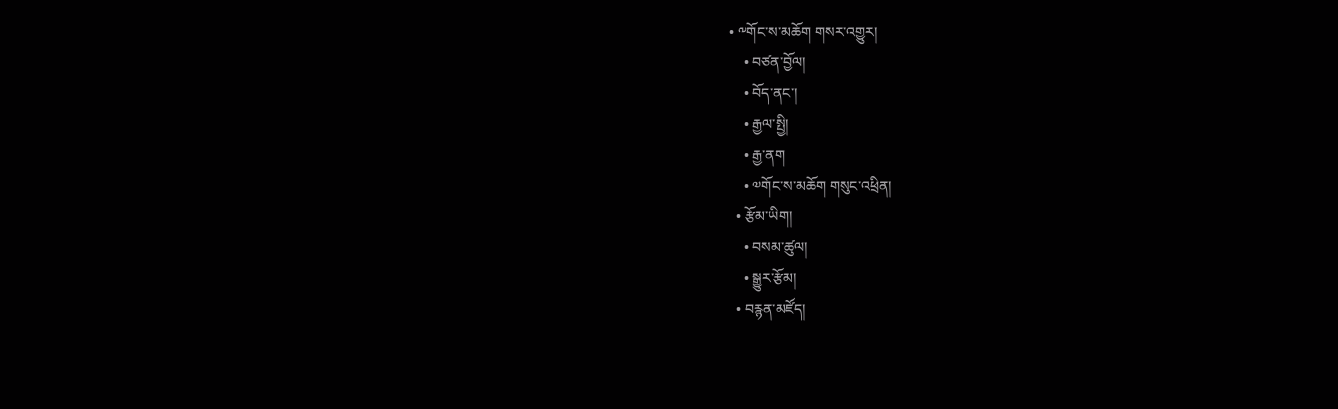• ༸གོང་ས་མཆོག གསར་འགྱུར།
    • བཙན་བྱོལ།
    • བོད་ནང་།
    • རྒྱལ་སྤྱི།
    • རྒྱ་ནག
    • ༧གོང་ས་མཆོག གསུང་འཕྲིན།
  • རྩོམ་ཡིག།
    • བསམ་ཚུལ།
    • སྒྱུར་རྩོམ།
  • བརྙན་མཛོད།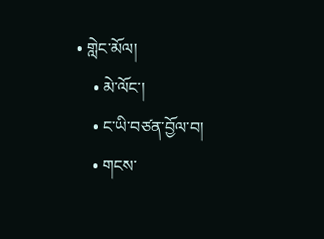• གླེང་མོལ།
    • མེ་ལོང་།
    • ང་ཡི་བཙན་བྱོལ་བ།
    • གངས་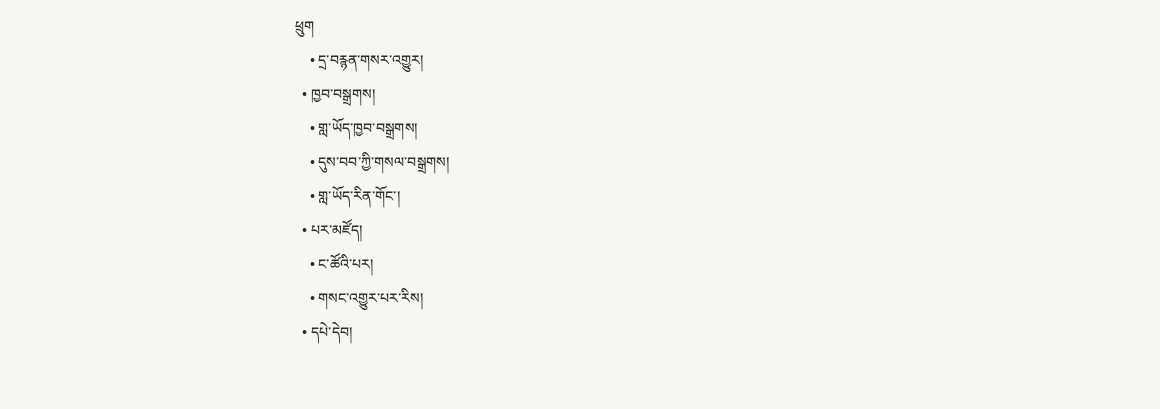ཕྲུག
    • དྲ་བརྙན་གསར་འགྱུར།
  • ཁྱབ་བསྒྲགས།
    • གླ་ཡོད་ཁྱབ་བསྒྲགས།
    • དུས་བབ་ཀྱི་གསལ་བསྒྲགས།
    • གླ་ཡོད་རིན་གོང་།
  • པར་མཛོད།
    • ང་ཚོའི་པར།
    • གསང་འགྱུར་པར་རིས།
  • དཔེ་དེབ།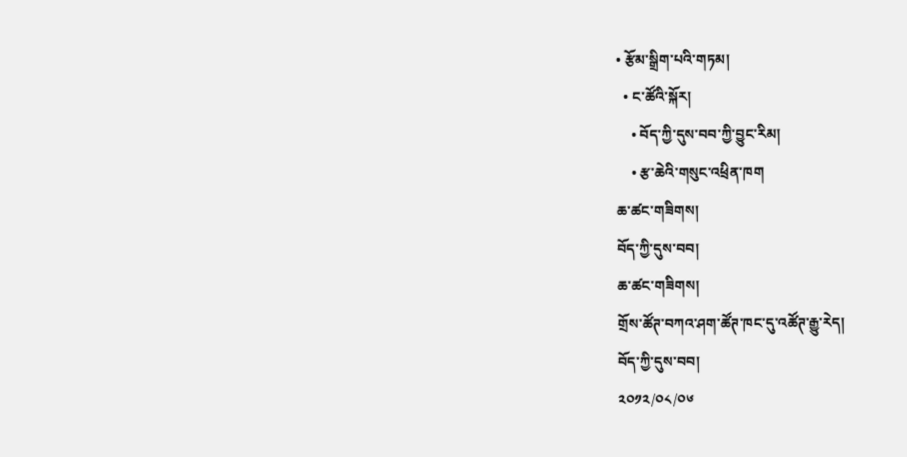• རྩོམ་སྒྲིག་པའི་གཏམ།
  • ང་ཚོའི་སྐོར།
    • བོད་ཀྱི་དུས་བབ་ཀྱི་བྱུང་རིམ།
    • རྩ་ཆེའི་གསུང་འཕྲིན་ཁག
ཆ་ཚང་གཟིགས།
བོད་ཀྱི་དུས་བབ།
ཆ་ཚང་གཟིགས།
གྲོས་ཚོཊ་བཀའ་ཤག་ཚོཊ་ཁང་དུ་འཚོཊ་རྒྱུ་རེད།
བོད་ཀྱི་དུས་བབ།
༢༠༡༢/༠༨/༠༦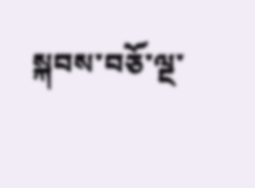སྐབས་བཅོ་ལྔ་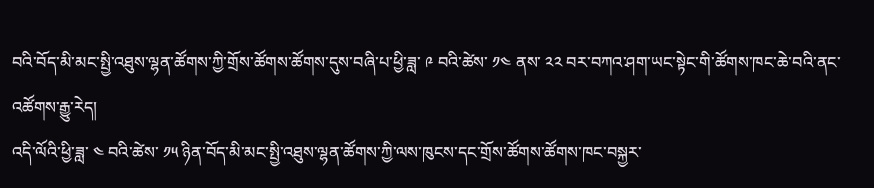བའི་བོད་མི་མང་སྤྱི་འཐུས་ལྷན་ཚོགས་ཀྱི་གྲོས་ཚོགས་ཚོགས་དུས་བཞི་པ་ཕྱི་ཟླ་ ༩ བའི་ཚེས་ ༡༤ ནས་ ༢༢ བར་བཀའ་ཤག་ཡང་སྟེང་གི་ཚོགས་ཁང་ཆེ་བའི་ནང་འཚོགས་རྒྱུ་རེད།
འདི་ལོའི་ཕྱི་ཟླ་ ༤ བའི་ཚེས་ ༡༥ ཉིན་བོད་མི་མང་སྤྱི་འཐུས་ལྷན་ཚོགས་ཀྱི་ལས་ཁུངས་དང་གྲོས་ཚོགས་ཚོགས་ཁང་བསྐྱར་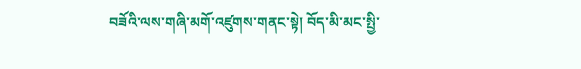བཟོའི་ལས་གཞི་མགོ་འཛུགས་གནང་སྟེ། བོད་མི་མང་སྤྱི་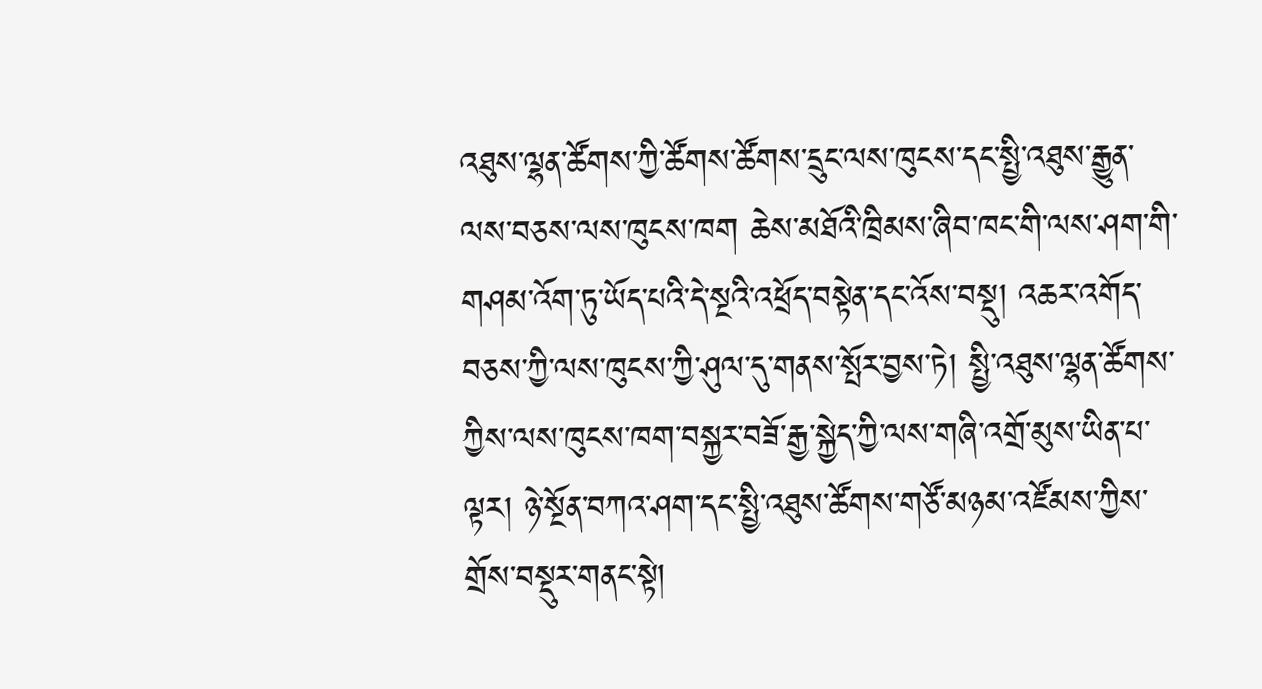འཐུས་ལྷན་ཚོགས་ཀྱི་ཚོགས་ཚོགས་དྲུང་ལས་ཁུངས་དང་སྤྱི་འཐུས་རྒྱུན་ལས་བཅས་ལས་ཁུངས་ཁག ཆེས་མཐོའི་ཁྲིམས་ཞིབ་ཁང་གི་ལས་ཤག་གི་གཤམ་འོག་ཏུ་ཡོད་པའི་དེ་སྔའི་འཕྲོད་བསྟེན་དང་འོས་བསྡུ། འཆར་འགོད་བཅས་ཀྱི་ལས་ཁུངས་ཀྱི་ཤུལ་དུ་གནས་སྤོར་བྱས་ཏེ། སྤྱི་འཐུས་ལྷན་ཚོགས་ཀྱིས་ལས་ཁུངས་ཁག་བསྐྱར་བཟོ་རྒྱ་སྐྱེད་ཀྱི་ལས་གཞི་འགྲོ་མུས་ཡིན་པ་ལྟར། ཉེ་སྔོན་བཀའ་ཤག་དང་སྤྱི་འཐུས་ཚོགས་གཙོ་མཉམ་འཛོམས་ཀྱིས་གྲོས་བསྡུར་གནང་སྟེ།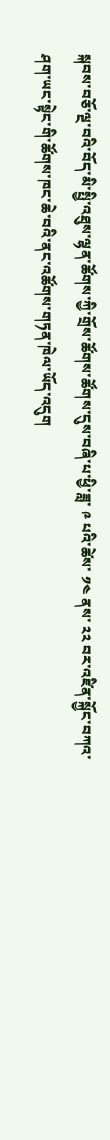སྐབས་བཅོ་ལྔ་བའི་བོད་མི་སྤྱི་འཐུས་ལྷན་ཚོགས་ཀྱི་གྲོས་ཚོགས་ཚོགས་དུས་བཞི་པ་ཕྱི་ཟླ་ ༩ པའི་ཚེས་ ༡༤ ནས་ ༢༢ བར་འཛིན་སྐྱོང་བཀའ་ཤག་ཡང་སྟེང་གི་ཚོགས་ཁང་ཆེ་བའི་ནང་འཚོགས་གཏན་ཁེལ་ཡོད་འདུག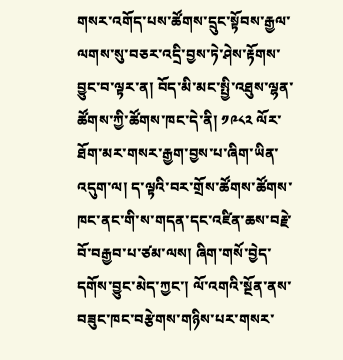གསར་འགོད་པས་ཚོགས་དྲུང་སྟོབས་རྒྱལ་ལགས་སུ་བཅར་འདྲི་བྱས་ཏེ་ཤེས་རྟོགས་བྱུང་བ་ལྟར་ན། བོད་མི་མང་སྤྱི་འཐུས་ལྷན་ཚོགས་ཀྱི་ཚོགས་ཁང་དེ་ནི། ༡༩༨༢ ལོར་ཐོག་མར་གསར་རྒྱག་བྱས་པ་ཞིག་ཡིན་འདུག་ལ། ད་ལྟའི་བར་གྲོས་ཚོགས་ཚོགས་ཁང་ནང་གི་ས་གདན་དང་འཛིན་ཆས་བརྗེ་བོ་བརྒྱབ་པ་ཙམ་ལས། ཞིག་གསོ་བྱེད་དགོས་བྱུང་མེད་ཀྱང་། ལོ་འགའི་སྔོན་ནས་བཟུང་ཁང་བརྩེགས་གཉིས་པར་གསར་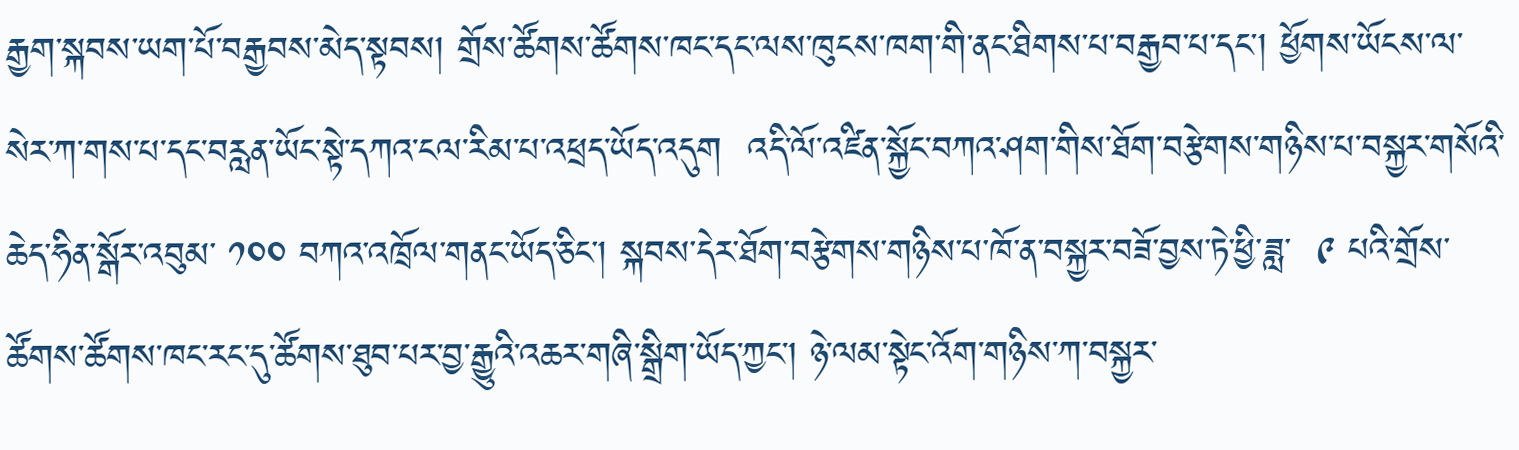རྒྱག་སྐབས་ཡག་པོ་བརྒྱབས་མེད་སྟབས། གྲོས་ཚོགས་ཚོགས་ཁང་དང་ལས་ཁུངས་ཁག་གི་ནང་ཐིགས་པ་བརྒྱབ་པ་དང་། ཕྱོགས་ཡོངས་ལ་སེར་ཀ་གས་པ་དང་བརླན་ཡོང་སྟེ་དཀའ་ངལ་རིམ་པ་འཕྲད་ཡོད་འདུག  འདི་ལོ་འཛིན་སྐྱོང་བཀའ་ཤག་གིས་ཐོག་བརྩེགས་གཉིས་པ་བསྐྱར་གསོའི་ཆེད་ཧིན་སྒོར་འབུམ་ ༡༠༠ བཀའ་འཁྲོལ་གནང་ཡོད་ཅིང་། སྐབས་དེར་ཐོག་བརྩེགས་གཉིས་པ་ཁོ་ན་བསྐྱར་བཟོ་བྱས་ཏེ་ཕྱི་ཟླ་  ༩ པའི་གྲོས་ཚོགས་ཚོགས་ཁང་རང་དུ་ཚོགས་ཐུབ་པར་བྱ་རྒྱུའི་འཆར་གཞི་སྒྲིག་ཡོད་ཀྱང་། ཉེ་ལམ་སྟེང་འོག་གཉིས་ཀ་བསྐྱར་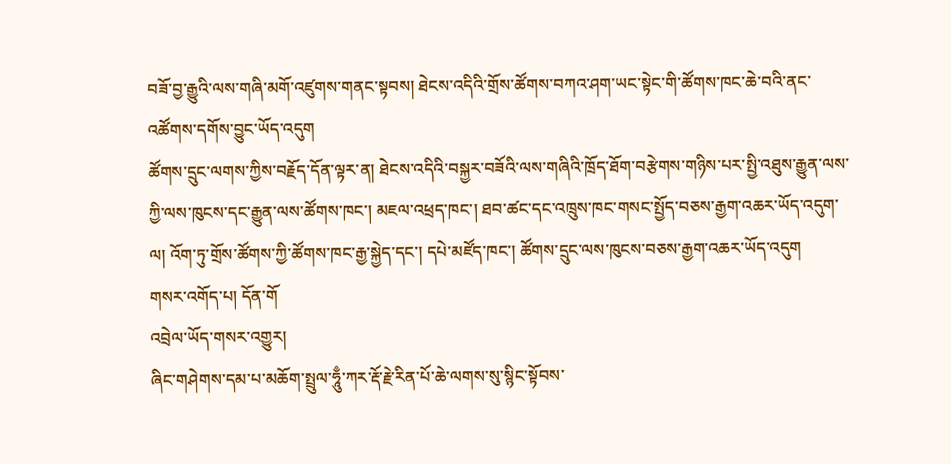བཟོ་བྱ་རྒྱུའི་ལས་གཞི་མགོ་འཛུགས་གནང་སྟབས། ཐེངས་འདིའི་གྲོས་ཚོགས་བཀའ་ཤག་ཡང་སྟེང་གི་ཚོགས་ཁང་ཆེ་བའི་ནང་འཚོགས་དགོས་བྱུང་ཡོད་འདུག
ཚོགས་དྲུང་ལགས་ཀྱིས་བརྗོད་དོན་ལྟར་ན། ཐེངས་འདིའི་བསྐྱར་བཟོའི་ལས་གཞིའི་ཁྲོད་ཐོག་བརྩེགས་གཉིས་པར་སྤྱི་འཐུས་རྒྱུན་ལས་ཀྱི་ལས་ཁུངས་དང་རྒྱུན་ལས་ཚོགས་ཁང་། མཇལ་འཕྲད་ཁང་། ཐབ་ཚང་དང་འཁྲུས་ཁང་གསང་སྤྱོད་བཅས་རྒྱག་འཆར་ཡོད་འདུག་ལ། འོག་ཏུ་གྲོས་ཚོགས་ཀྱི་ཚོགས་ཁང་རྒྱ་སྐྱེད་དང་། དཔེ་མཛོད་ཁང་། ཚོགས་དྲུང་ལས་ཁུངས་བཅས་རྒྱག་འཆར་ཡོད་འདུག
གསར་འགོད་པ། དོན་གོ
འབྲེལ་ཡོད་གསར་འགྱུར།
ཞིང་གཤེགས་དམ་པ་མཆོག་སྤྲུལ་ཧཱུྃ་ཀར་རྡོ་རྗེ་རིན་པོ་ཆེ་ལགས་སུ་སྙིང་སྟོབས་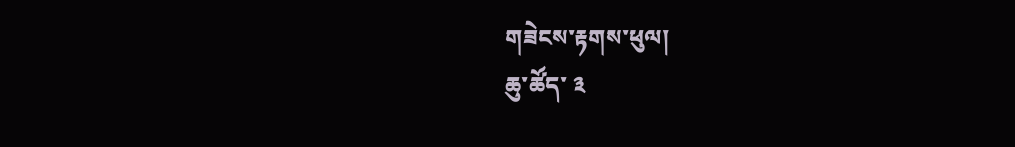གཟེངས་རྟགས་ཕུལ།
ཆུ་ཚོད་ ༣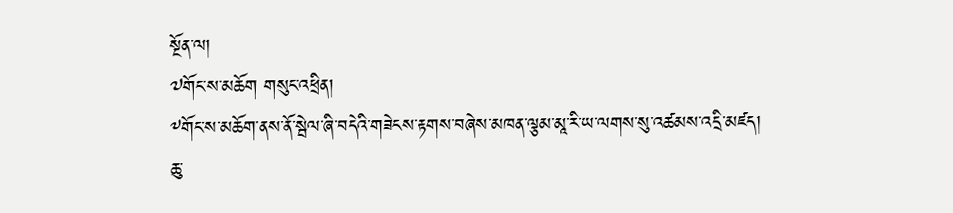སྔོན་ལ།
༧གོང་ས་མཆོག གསུང་འཕྲིན།
༸གོང་ས་མཆོག་ནས་ནོ་སྦེལ་ཞི་བདེའི་གཟེངས་རྟགས་བཞེས་མཁན་ལྕམ་མཱ་རི་ཡ་ལགས་སུ་འཚམས་འདྲི་མཛད།
ཆུ་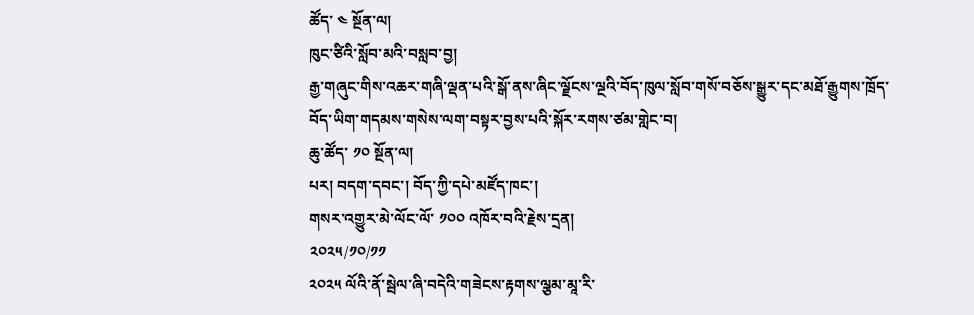ཚོད་ ༤ སྔོན་ལ།
ཁུང་ཙིའི་སློབ་མའི་བསླབ་བྱ།
རྒྱ་གཞུང་གིས་འཆར་གཞི་ལྡན་པའི་སྒོ་ནས་ཞིང་ལྗོངས་ལྔའི་བོད་ཁུལ་སློབ་གསོ་བཅོས་སྒྱུར་དང་མཐོ་རྒྱུགས་ཁྲོད་བོད་ཡིག་གདམས་གསེས་ལག་བསྟར་བྱས་པའི་སྐོར་རགས་ཙམ་གླེང་བ།
ཆུ་ཚོད་ ༡༠ སྔོན་ལ།
པར། བདག་དབང་། བོད་ཀྱི་དཔེ་མཛོད་ཁང་།
གསར་འགྱུར་མེ་ལོང་ལོ་ ༡༠༠ འཁོར་བའི་རྗེས་དྲན།
༢༠༢༥/༡༠/༡༡
༢༠༢༥ ལོའི་ནོ་སྦེལ་ཞི་བདེའི་གཟེངས་རྟགས་ལྕམ་མཱ་རི་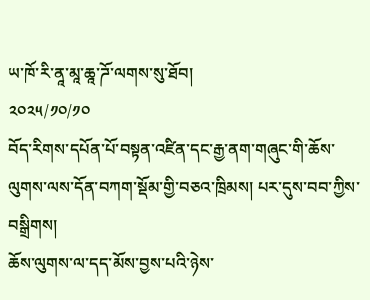ཡ་ཁོ་རི་ནཱ་མཱ་ཆཱ་ཌོ་ལགས་སུ་ཐོབ།
༢༠༢༥/༡༠/༡༠
བོད་རིགས་དཔོན་པོ་བསྟན་འཛིན་དང་རྒྱ་ནག་གཞུང་གི་ཆོས་ལུགས་ལས་དོན་བཀག་སྡོམ་གྱི་བཅའ་ཁྲིམས། པར་དུས་བབ་ཀྱིས་བསྒྲིགས།
ཆོས་ལུགས་ལ་དད་མོས་བྱས་པའི་ཉེས་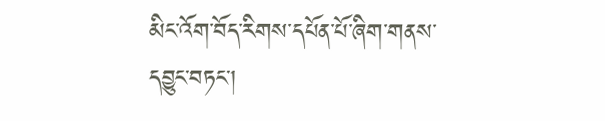མིང་འོག་བོད་རིགས་དཔོན་པོ་ཞིག་གནས་དབྱུང་བཏང་།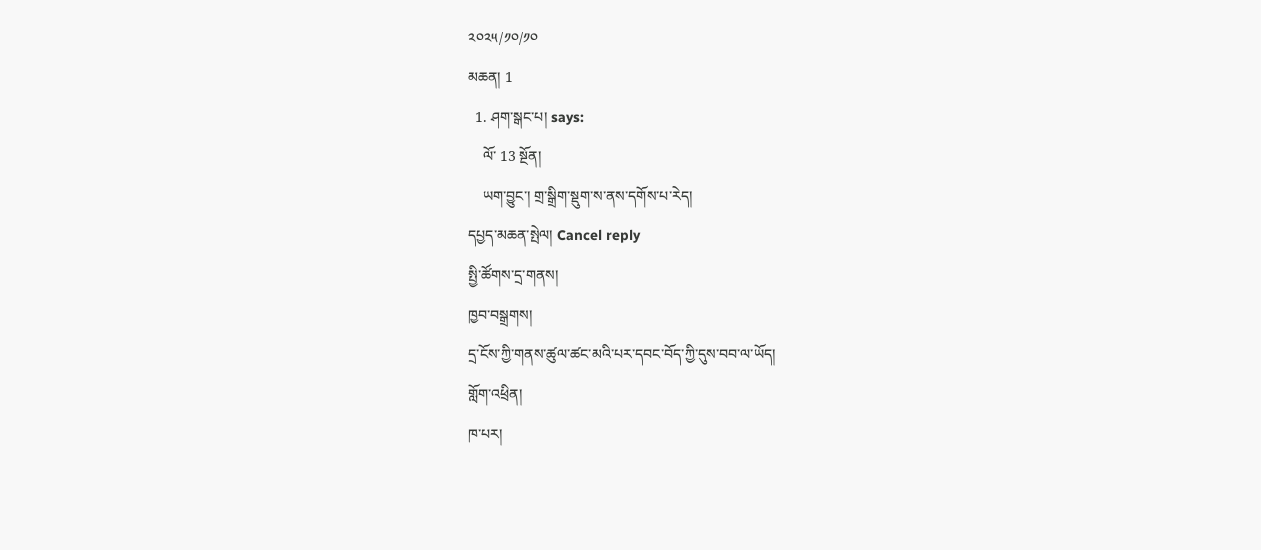༢༠༢༥/༡༠/༡༠
མཆན། 1
  1. ཤག་སྒང་པ། says:
    ལོ་ 13 སྔོན།
    ཡག་བྱུང་། གྲ་སྒྲིག་སྡུག་ས་ནས་དགོས་པ་རེད།
དཔྱད་མཆན་སྤེལ། Cancel reply
སྤྱི་ཚོགས་དྲ་གནས།
ཁྱབ་བསྒྲགས།
དྲ་ངོས་ཀྱི་གནས་ཚུལ་ཚང་མའི་པར་དབང་བོད་ཀྱི་དུས་བབ་ལ་ཡོད།
གློག་འཕྲིན།
ཁ་པར།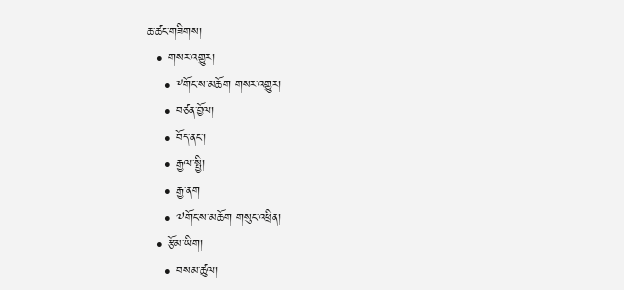ཆ་ཚང་གཟིགས།
  • གསར་འགྱུར།
    • ༸གོང་ས་མཆོག གསར་འགྱུར།
    • བཙན་བྱོལ།
    • བོད་ནང་།
    • རྒྱལ་སྤྱི།
    • རྒྱ་ནག
    • ༧གོང་ས་མཆོག གསུང་འཕྲིན།
  • རྩོམ་ཡིག།
    • བསམ་ཚུལ།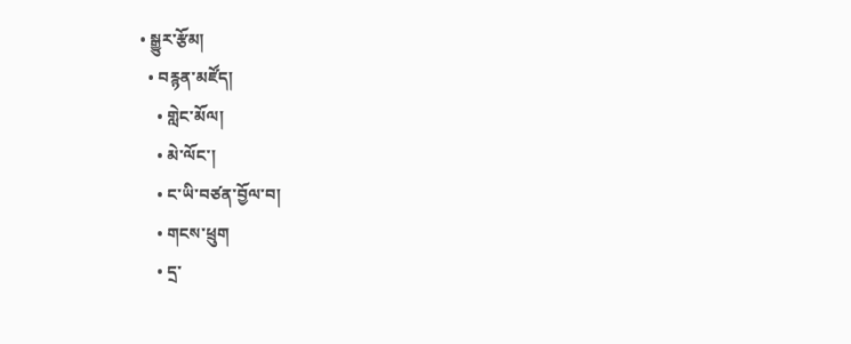• སྒྱུར་རྩོམ།
  • བརྙན་མཛོད།
    • གླེང་མོལ།
    • མེ་ལོང་།
    • ང་ཡི་བཙན་བྱོལ་བ།
    • གངས་ཕྲུག
    • དྲ་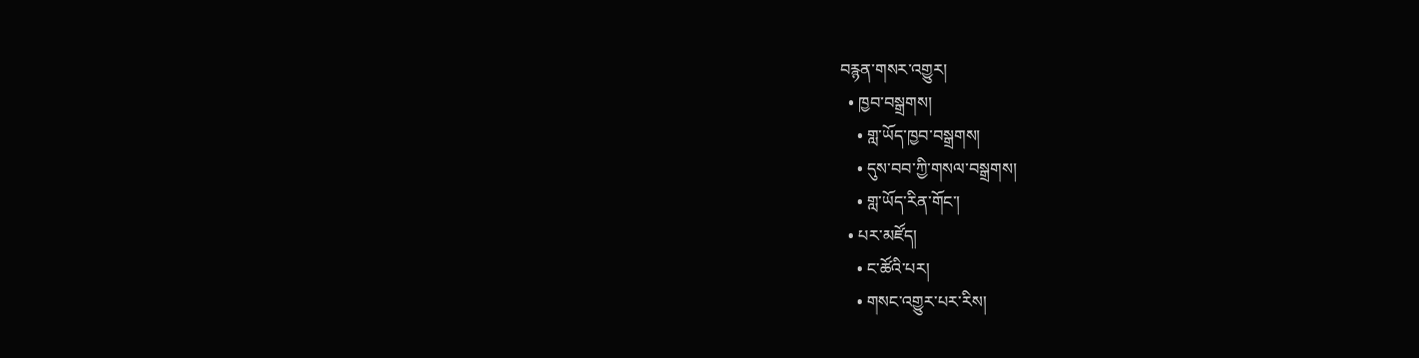བརྙན་གསར་འགྱུར།
  • ཁྱབ་བསྒྲགས།
    • གླ་ཡོད་ཁྱབ་བསྒྲགས།
    • དུས་བབ་ཀྱི་གསལ་བསྒྲགས།
    • གླ་ཡོད་རིན་གོང་།
  • པར་མཛོད།
    • ང་ཚོའི་པར།
    • གསང་འགྱུར་པར་རིས།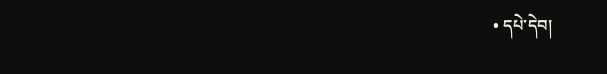• དཔེ་དེབ།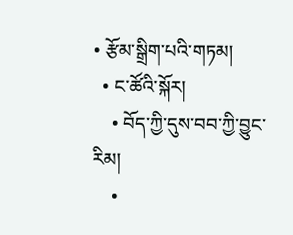• རྩོམ་སྒྲིག་པའི་གཏམ།
  • ང་ཚོའི་སྐོར།
    • བོད་ཀྱི་དུས་བབ་ཀྱི་བྱུང་རིམ།
    •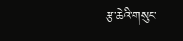རྩ་ཆེའི་གསུང་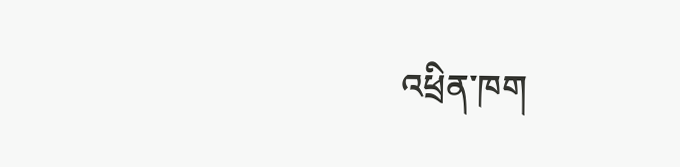འཕྲིན་ཁག